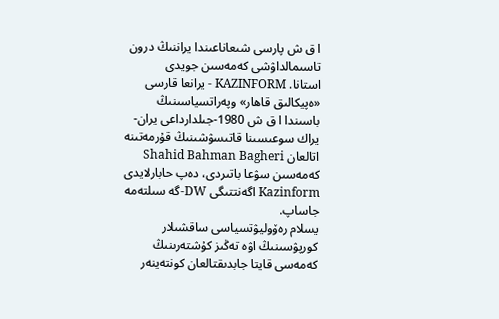ا ق ش پارسى شىعاناعىندا يراننىڭ درون تاسىمالداۋشى كەمەسىن جويدى
استانا. KAZINFORM - يرانعا قارسى «ەپيكالىق قاھار» وپەراتسياسىنىڭ باسىندا ا ق ش 1980-جىلدارداعى يران-يراك سوعىسىنا قاتىسۋشىنىڭ قۇرمەتىنە اتالعان Shahid Bahman Bagheri كەمەسىن سۋعا باتىردى، دەپ حابارلايدى Kazinform اگەنتتىگى DW-گە سىلتەمە جاساپ.
يسلام رەۆوليۋتسياسى ساقشىلار كورپۋسىنىڭ اۋە تەڭىز كۇشتەرىنىڭ كەمەسى قايتا جابدىقتالعان كونتەينەر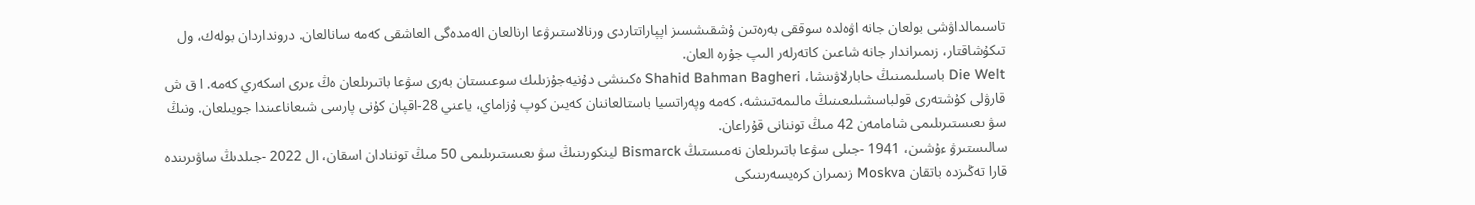تاسىمالداۋشى بولعان جانە اۋەلدە سوققى بەرەتىن ۇشقىشسىز اپپاراتتاردى ورنالاستىرۋعا ارنالعان الەمدەگى العاشقى كەمە سانالعان. درونداردان بولەك، ول تىكۇشاقتار، زىمىراندار جانە شاعىن كاتەرلەر الىپ جۇرە العان.
Die Welt باسىلىمىنىڭ حابارلاۋىنشا، Shahid Bahman Bagheri ەكىنشى دۇنيەجۇزىلىك سوعىستان بەرى سۋعا باتىرىلعان ەڭ ءىرى اسكەري كەمە. ا ق ش قارۋلى كۇشتەرى قولباسشىلىعىنىڭ مالىمەتىنشە، كەمە وپەراتسيا باستالعاننان كەيىن كوپ ۇزاماي، ياعني 28-اقپان كۇنى پارسى شىعاناعىندا جويىلعان. ونىڭ سۋ ىعىستىرىلىمى شامامەن 42 مىڭ توننانى قۇراعان.
سالىستىرۋ ءۇشىن، 1941 -جىلى سۋعا باتىرىلعان نەمىستىڭ Bismarck لينكورىنىڭ سۋ ىعىستىرىلىمى 50 مىڭ توننادان اسقان، ال 2022 -جىلدىڭ ساۋىرىندە قارا تەڭىزدە باتقان Moskva زىمىران كرەيسەرىنىكى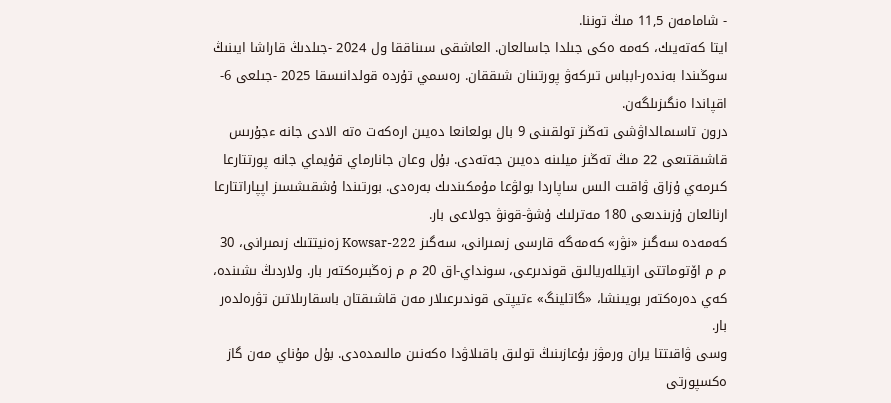- شامامەن 11,5 مىڭ توننا.
ايتا كەتەيىك، كەمە ەكى جىلدا جاسالعان. العاشقى سىناققا ول 2024 -جىلدىڭ قاراشا ايىنىڭ سوڭىندا بەندەر-ابباس تىركەۋ پورتىنان شىققان. رەسمي تۇردە قولدانىسقا 2025 -جىلعى 6-اقپاندا ەنگىزىلگەن.
درون تاسىمالداۋشى تەڭىز تولقىنى 9 بال بولعانعا دەيىن ارەكەت ەتە الادى جانە ءجۇرىس قاشىقتىعى 22 مىڭ تەڭىز ميلىنە دەيىن جەتەدى. بۇل وعان جانارماي قۇيماي جانە پورتتارعا كىرمەي ۇزاق ۋاقىت الىس ساپاردا بولۋعا مۇمكىندىك بەرەدى. بورتىندا ۇشقىشسىز اپپاراتتارعا ارنالعان ۇزىندىعى 180 مەترلىك ۇشۋ-قونۋ جولاعى بار.
كەمەدە سەگىز «نۋر» كەمەگە قارسى زىمىرانى، سەگىز Kowsar-222 زەنيتتىك زىمىرانى، 30 م م اۆتوماتتى ارتيللەريالىق قوندىرعى، سونداي-اق 20 م م زەڭبىرەكتەر بار. ولاردىڭ ىشىندە، كەي دەرەكتەر بويىنشا، «گاتلينگ» ءتيپتى قوندىرعىلار مەن قاشىقتان باسقارىلاتىن تۋرەلدەر بار.
وسى ۋاقىتتا يران ورمۋز بۇعازىنىڭ تولىق باقىلاۋدا ەكەنىن مالىمدەدى. بۇل مۇناي مەن گاز ەكسپورتى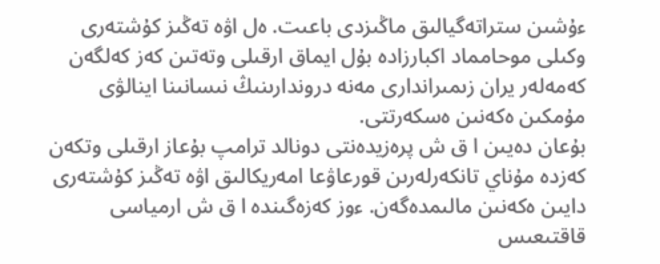ءۇشىن ستراتەگيالىق ماڭىزدى باعىت. ەل اۋە تەڭىز كۇشتەرى وكىلى موحامماد اكبارزادە بۇل ايماق ارقىلى وتەتىن كەز كەلگەن كەمەلەر يران زىمىراندارى مەنە دروندارىنىڭ نىسانىنا اينالۋى مۇمكىن ەكەنىن ەسكەرتتى.
بۇعان دەيىن ا ق ش پرەزيدەنتى دونالد ترامپ بۇعاز ارقىلى وتكەن كەزدە مۇناي تانكەرلەرىن قورعاۋعا امەريكالىق اۋە تەڭىز كۇشتەرى دايىن ەكەنىن مالىمدەگەن. ءوز كەزەگىندە ا ق ش ارمياسى قاقتىعىس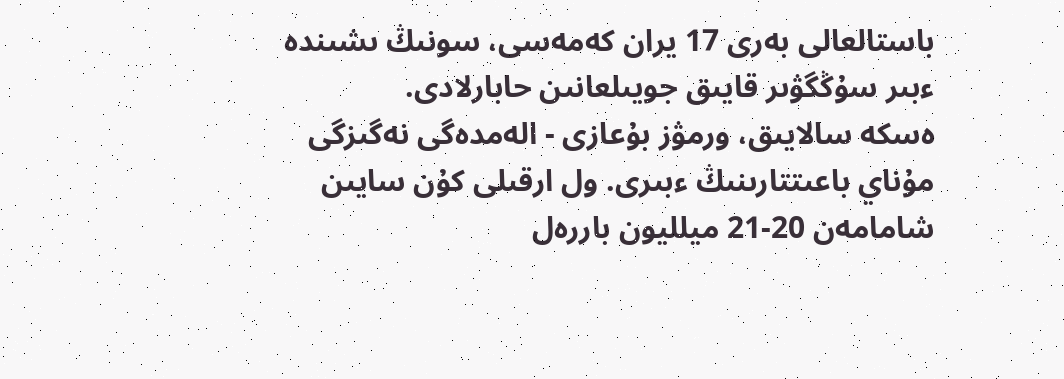باستالعالى بەرى 17 يران كەمەسى، سونىڭ ىشىندە ءبىر سۇڭگۋىر قايىق جويىلعانىن حابارلادى.
ەسكە سالايىق، ورمۋز بۇعازى - الەمدەگى نەگىزگى مۇناي باعىتتارىنىڭ ءبىرى. ول ارقىلى كۇن سايىن شامامەن 20-21 ميلليون باررەل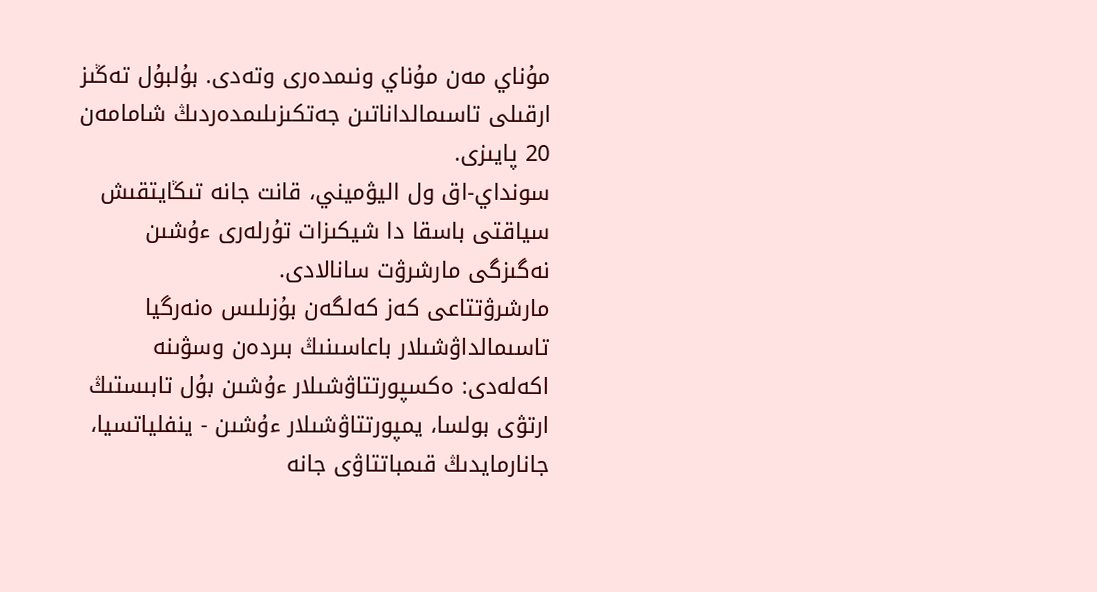مۇناي مەن مۇناي ونىمدەرى وتەدى. بۇلبۇل تەڭىز ارقىلى تاسىمالداناتىن جەتكىزىلىمدەردىڭ شامامەن 20 پايىزى.
سونداي-اق ول اليۋميني، قانت جانە تىڭايتقىش سياقتى باسقا دا شيكىزات تۇرلەرى ءۇشىن نەگىزگى مارشرۋت سانالادى.
مارشرۋتتاعى كەز كەلگەن بۇزىلىس ەنەرگيا تاسىمالداۋشىلار باعاسىنىڭ بىردەن وسۋىنە اكەلەدى: ەكسپورتتاۋشىلار ءۇشىن بۇل تابىستىڭ ارتۋى بولسا، يمپورتتاۋشىلار ءۇشىن - ينفلياتسيا، جانارمايدىڭ قىمباتتاۋى جانە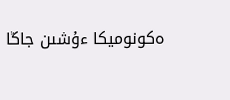ەكونوميكا ءۇشىن جاڭا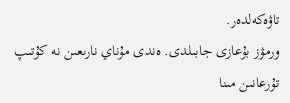تاۋەكەلدەر.
ورمۋز بۇعازى جابىلدى. ەندى مۇناي نارىعىن نە كۇتىپ تۇرعانىن مىنا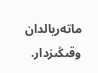ماتەريالدان وقىڭىزدار.